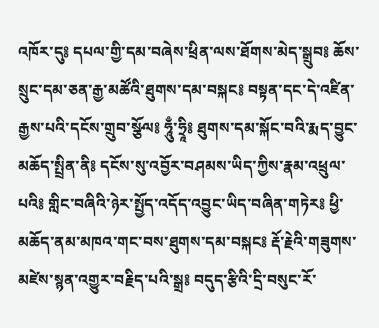འཁོར་དུ༔ དཔལ་གྱི་དམ་བཞེས་ཕྲིན་ལས་ཐོགས་མེད་སྒྲུབ༔ ཆོས་སྲུང་དམ་ཅན་རྒྱ་མཚོའི་ཐུགས་དམ་བསྐང༔ བསྟན་དང་དེ་འཛིན་རྒྱས་པའི་དངོས་གྲུབ་སྩོལ༔ ཧཱུྃ་ཧྲཱི༔ ཐུགས་དམ་སྐོང་བའི་རྨད་བྱུང་མཆོད་སྤྲིན་ནི༔ དངོས་སུ་འབྱོར་བཤམས་ཡིད་ཀྱིས་རྣམ་འཕྲུལ་པའི༔ གླིང་བཞིའི་ཉེར་སྤྱོད་འདོད་འབྱུང་ཡིད་བཞིན་གཏེར༔ ཕྱི་མཆོད་ནམ་མཁའ་གང་བས་ཐུགས་དམ་བསྐང༔ རྡོ་རྗེའི་གཟུགས་མཛེས་སྙན་འགྱུར་བརྗིད་པའི་སྒྲ༔ བདུད་རྩིའི་དྲི་བསུང་རོ་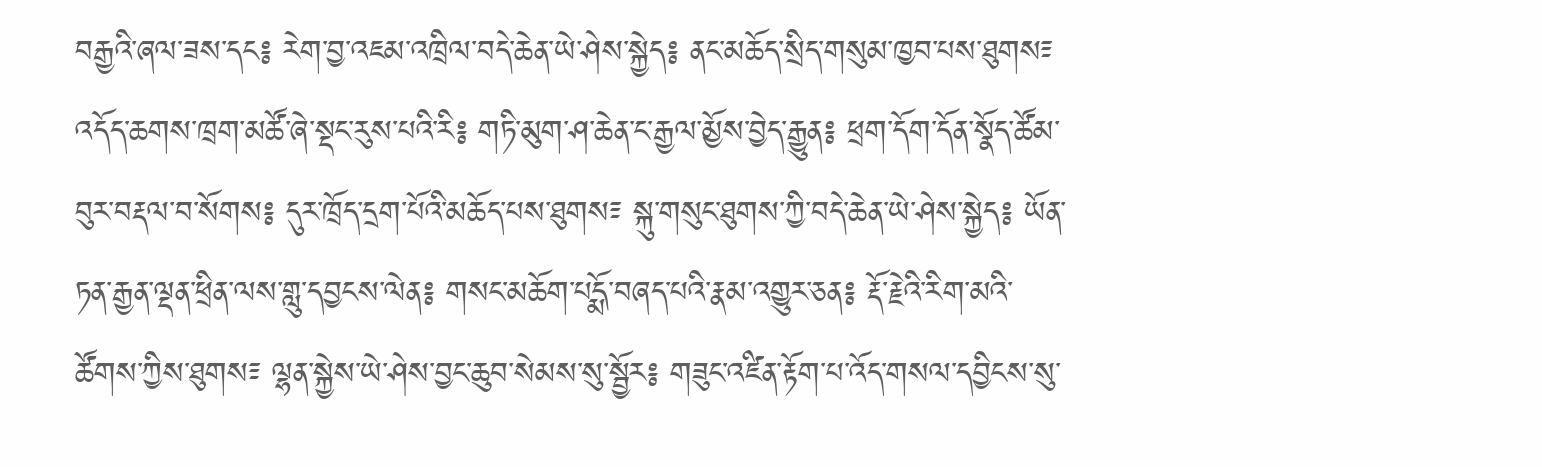བརྒྱའི་ཞལ་ཟས་དང༔ རེག་བྱ་འཇམ་འཁྲིལ་བདེ་ཆེན་ཡེ་ཤེས་སྐྱེད༔ ནང་མཆོད་སྲིད་གསུམ་ཁྱབ་པས་ཐུགས༴ འདོད་ཆགས་ཁྲག་མཚོ་ཞེ་སྡང་རུས་པའི་རི༔ གཏི་མུག་ཤ་ཆེན་ང་རྒྱལ་མྱོས་བྱེད་རྒྱུན༔ ཕྲག་དོག་དོན་སྣོད་ཚོམ་བུར་བརྡལ་བ་སོགས༔ དུར་ཁྲོད་དྲག་པོའི་མཆོད་པས་ཐུགས༴ སྐུ་གསུང་ཐུགས་ཀྱི་བདེ་ཆེན་ཡེ་ཤེས་སྐྱེད༔ ཡོན་ཏན་རྒྱན་ལྡན་ཕྲིན་ལས་གླུ་དབྱངས་ལེན༔ གསང་མཆོག་པདྨོ་བཞད་པའི་རྣམ་འགྱུར་ཅན༔ རྡོ་རྗེའི་རིག་མའི་ཚོགས་ཀྱིས་ཐུགས༴ ལྷན་སྐྱེས་ཡེ་ཤེས་བྱང་ཆུབ་སེམས་སུ་སྦྱོར༔ གཟུང་འཛིན་རྟོག་པ་འོད་གསལ་དབྱིངས་སུ་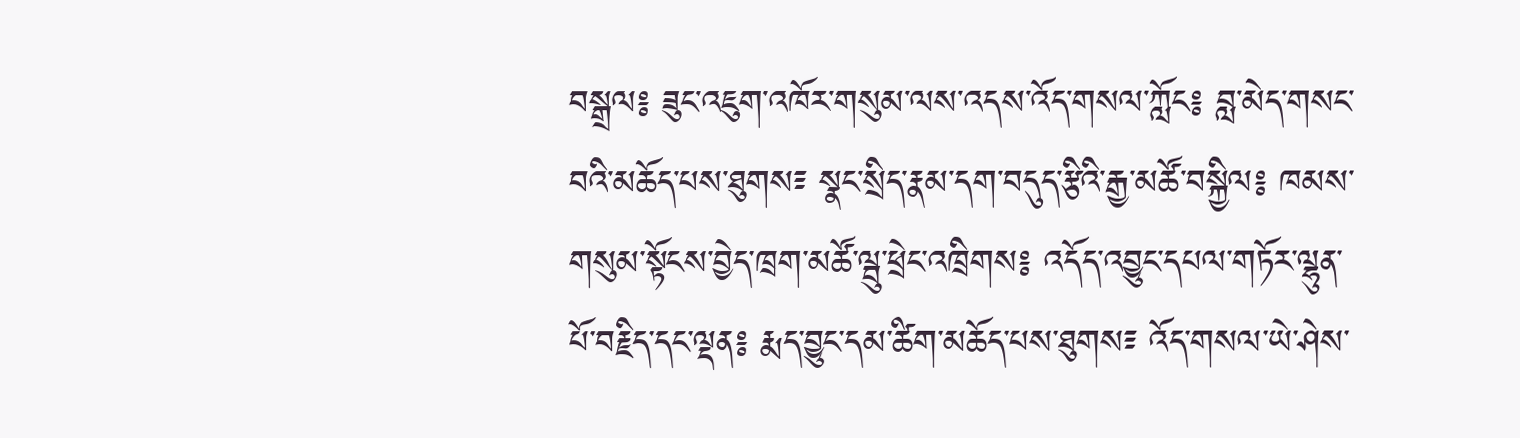བསྒྲལ༔ ཟུང་འཇུག་འཁོར་གསུམ་ལས་འདས་འོད་གསལ་ཀློང༔ བླ་མེད་གསང་བའི་མཆོད་པས་ཐུགས༴ སྣང་སྲིད་རྣམ་དག་བདུད་རྩིའི་རྒྱ་མཚོ་བསྐྱིལ༔ ཁམས་གསུམ་སྟོངས་བྱེད་ཁྲག་མཚོ་ལྦུ་ཕྲེང་འཁྲིགས༔ འདོད་འབྱུང་དཔལ་གཏོར་ལྷུན་པོ་བརྗིད་དང་ལྡན༔ རྨད་བྱུང་དམ་ཚིག་མཆོད་པས་ཐུགས༴ འོད་གསལ་ཡེ་ཤེས་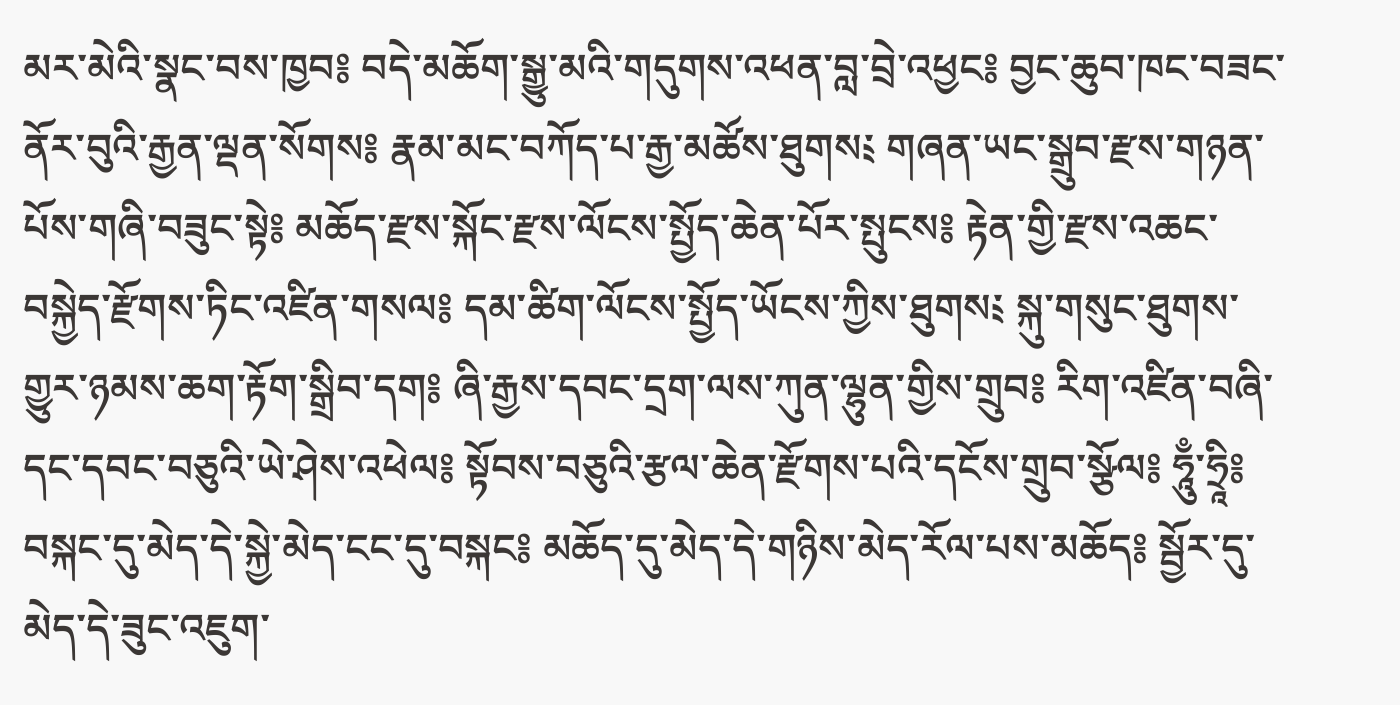མར་མེའི་སྣང་བས་ཁྱབ༔ བདེ་མཆོག་སྒྱུ་མའི་གདུགས་འཕན་བླ་བྲེ་འཕྱང༔ བྱང་ཆུབ་ཁང་བཟང་ནོར་བུའི་རྒྱན་ལྡན་སོགས༔ རྣམ་མང་བཀོད་པ་རྒྱ་མཚོས་ཐུགས༴ གཞན་ཡང་སྒྲུབ་རྫས་གཉན་པོས་གཞི་བཟུང་སྟེ༔ མཆོད་རྫས་སྐོང་རྫས་ལོངས་སྤྱོད་ཆེན་པོར་སྤུངས༔ རྟེན་གྱི་རྫས་འཆང་བསྐྱེད་རྫོགས་ཏིང་འཛིན་གསལ༔ དམ་ཚིག་ལོངས་སྤྱོད་ཡོངས་ཀྱིས་ཐུགས༴ སྐུ་གསུང་ཐུགས་གྱུར་ཉམས་ཆག་རྟོག་སྒྲིབ་དག༔ ཞི་རྒྱས་དབང་དྲག་ལས་ཀུན་ལྷུན་གྱིས་གྲུབ༔ རིག་འཛིན་བཞི་དང་དབང་བཅུའི་ཡེ་ཤེས་འཕེལ༔ སྟོབས་བཅུའི་རྩལ་ཆེན་རྫོགས་པའི་དངོས་གྲུབ་སྩོལ༔ ཧཱུྃ་ཧྲཱི༔ བསྐང་དུ་མེད་དེ་སྐྱེ་མེད་ངང་དུ་བསྐང༔ མཆོད་དུ་མེད་དེ་གཉིས་མེད་རོལ་པས་མཆོད༔ སྦྱོར་དུ་མེད་དེ་ཟུང་འཇུག་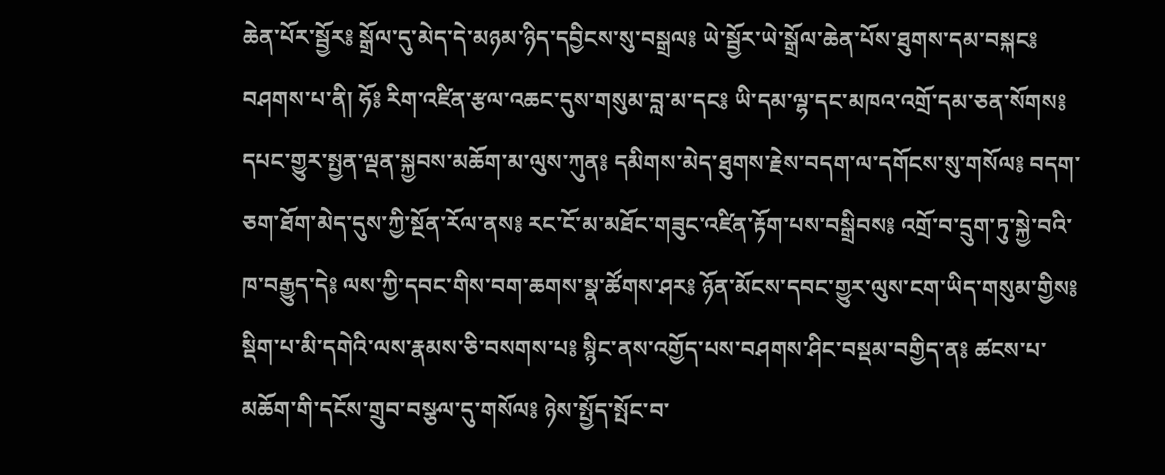ཆེན་པོར་སྦྱོར༔ སྒྲོལ་དུ་མེད་དེ་མཉམ་ཉིད་དབྱིངས་སུ་བསྒྲལ༔ ཡེ་སྦྱོར་ཡེ་སྒྲོལ་ཆེན་པོས་ཐུགས་དམ་བསྐང༔ བཤགས་པ་ནི། ཧོ༔ རིག་འཛིན་རྩལ་འཆང་དུས་གསུམ་བླ་མ་དང༔ ཡི་དམ་ལྷ་དང་མཁའ་འགྲོ་དམ་ཅན་སོགས༔ དཔང་གྱུར་སྤྱན་ལྡན་སྐྱབས་མཆོག་མ་ལུས་ཀུན༔ དམིགས་མེད་ཐུགས་རྗེས་བདག་ལ་དགོངས་སུ་གསོལ༔ བདག་ཅག་ཐོག་མེད་དུས་ཀྱི་སྔོན་རོལ་ནས༔ རང་ངོ་མ་མཐོང་གཟུང་འཛིན་རྟོག་པས་བསྒྲིབས༔ འགྲོ་བ་དྲུག་ཏུ་སྐྱེ་བའི་ཁ་བརྒྱུད་དེ༔ ལས་ཀྱི་དབང་གིས་བག་ཆགས་སྣ་ཚོགས་ཤར༔ ཉོན་མོངས་དབང་གྱུར་ལུས་ངག་ཡིད་གསུམ་གྱིས༔ སྡིག་པ་མི་དགེའི་ལས་རྣམས་ཅི་བསགས་པ༔ སྙིང་ནས་འགྱོད་པས་བཤགས་ཤིང་བསྡམ་བགྱིད་ན༔ ཚངས་པ་མཆོག་གི་དངོས་གྲུབ་བསྩལ་དུ་གསོལ༔ ཉེས་སྤྱོད་སྤོང་བ་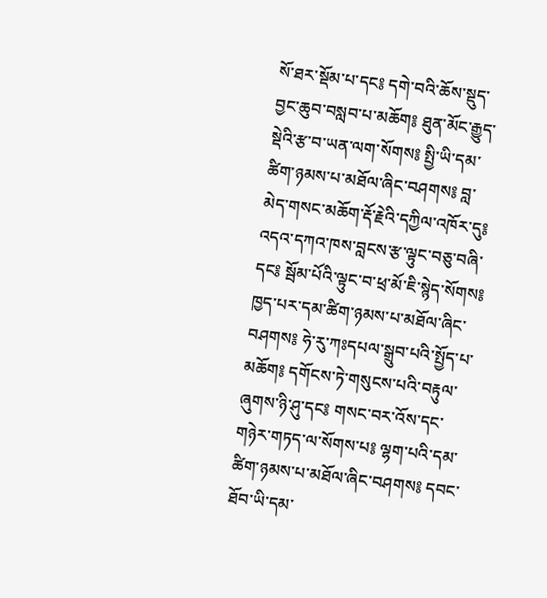སོ་ཐར་སྡོམ་པ་དང༔ དགེ་བའི་ཆོས་སྡུད་བྱང་ཆུབ་བསླབ་པ་མཆོག༔ ཐུན་མོང་རྒྱུད་སྡེའི་རྩ་བ་ཡན་ལག་སོགས༔ སྤྱི་ཡི་དམ་ཚིག་ཉམས་པ་མཐོལ་ཞིང་བཤགས༔ བླ་མེད་གསང་མཆོག་རྡོ་རྗེའི་དཀྱིལ་འཁོར་དུ༔ འདའ་དཀའ་ཁས་བླངས་རྩ་ལྟུང་བཅུ་བཞི་དང༔ སྦོམ་པོའི་ལྟུང་བ་ཕྲ་མོ་ཇི་སྙེད་སོགས༔ ཁྱད་པར་དམ་ཚིག་ཉམས་པ་མཐོལ་ཞིང་བཤགས༔ ཧེ་རུ་ཀཿདཔལ་སྒྲུབ་པའི་སྤྱོད་པ་མཆོག༔ དགོངས་ཏེ་གསུངས་པའི་བརྟུལ་ཞུགས་ཉི་ཤུ་དང༔ གསང་བར་འོས་དང་གཉེར་གཏད་ལ་སོགས་པ༔ ལྷག་པའི་དམ་ཚིག་ཉམས་པ་མཐོལ་ཞིང་བཤགས༔ དབང་ཐོབ་ཡི་དམ་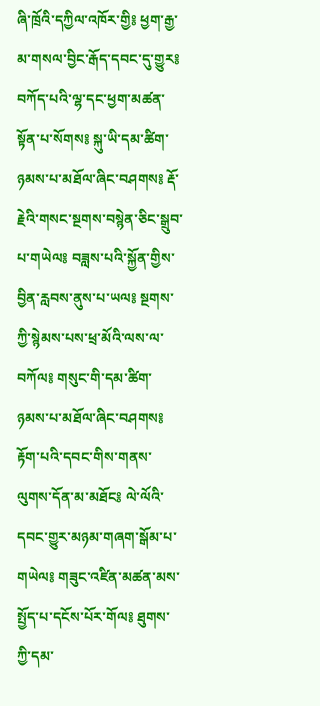ཞི་ཁྲོའི་དཀྱིལ་འཁོར་གྱི༔ ཕྱག་རྒྱ་མ་གསལ་བྱིང་རྒོད་དབང་དུ་གྱུར༔ བཀོད་པའི་ལྷ་དང་ཕྱག་མཚན་སྟོན་པ་སོགས༔ སྐུ་ཡི་དམ་ཚིག་ཉམས་པ་མཐོལ་ཞིང་བཤགས༔ རྡོ་རྗེའི་གསང་སྔགས་བསྙེན་ཅིང་སྒྲུབ་པ་གཡེལ༔ བཟླས་པའི་སྐྱོན་གྱིས་བྱིན་རླབས་ནུས་པ་ཡལ༔ སྔགས་ཀྱི་སྙེམས་པས་ཕྲ་མོའི་ལས་ལ་བཀོལ༔ གསུང་གི་དམ་ཚིག་ཉམས་པ་མཐོལ་ཞིང་བཤགས༔ རྟོག་པའི་དབང་གིས་གནས་ལུགས་དོན་མ་མཐོང༔ ལེ་ལོའི་དབང་གྱུར་མཉམ་གཞག་སྒོམ་པ་གཡེལ༔ གཟུང་འཛིན་མཚན་མས་སྤྱོད་པ་དངོས་པོར་གོལ༔ ཐུགས་ཀྱི་དམ་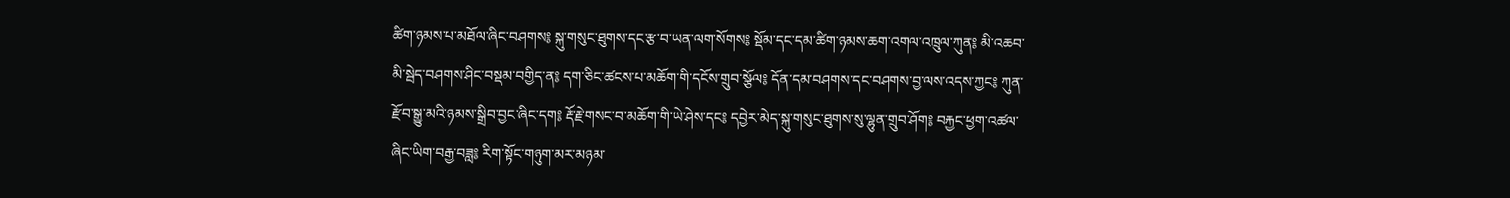ཚིག་ཉམས་པ་མཐོལ་ཞིང་བཤགས༔ སྐུ་གསུང་ཐུགས་དང་རྩ་བ་ཡན་ལག་སོགས༔ སྡོམ་དང་དམ་ཚིག་ཉམས་ཆག་འགལ་འཁྲུལ་ཀུན༔ མི་འཆབ་མི་སྦེད་བཤགས་ཤིང་བསྡམ་བགྱིད་ན༔ དག་ཅིང་ཚངས་པ་མཆོག་གི་དངོས་གྲུབ་སྩོལ༔ དོན་དམ་བཤགས་དང་བཤགས་བྱ་ལས་འདས་ཀྱང༔ ཀུན་རྫོབ་སྒྱུ་མའི་ཉམས་སྒྲིབ་བྱང་ཞིང་དག༔ རྡོ་རྗེ་གསང་བ་མཆོག་གི་ཡེ་ཤེས་དང༔ དབྱེར་མེད་སྐུ་གསུང་ཐུགས་སུ་ལྷུན་གྲུབ་ཤོག༔ བརྐྱང་ཕྱག་འཚལ་ཞིང་ཡིག་བརྒྱ་བཟླ༔ རིག་སྟོང་གཉུག་མར་མཉམ་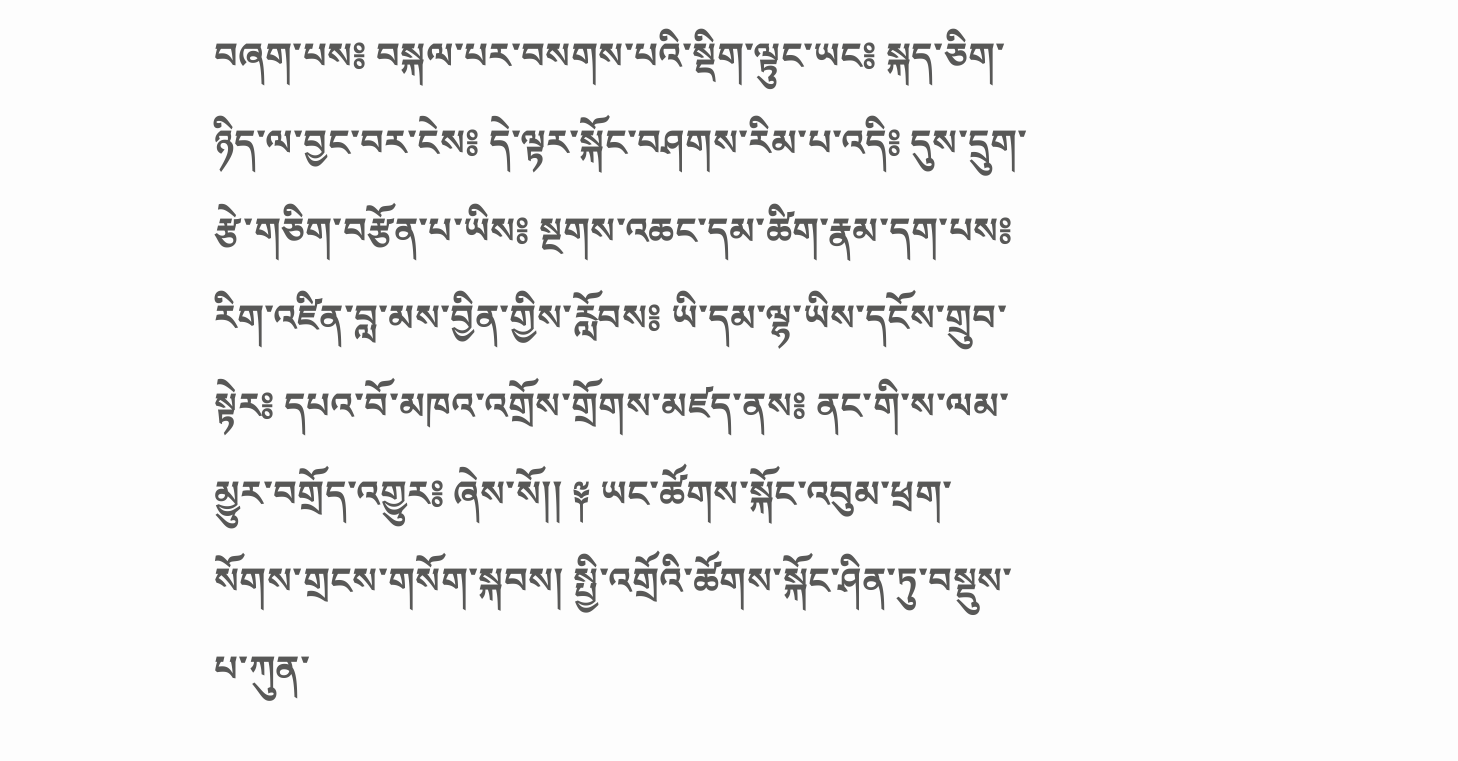བཞག་པས༔ བསྐལ་པར་བསགས་པའི་སྡིག་ལྟུང་ཡང༔ སྐད་ཅིག་ཉིད་ལ་བྱང་བར་ངེས༔ དེ་ལྟར་སྐོང་བཤགས་རིམ་པ་འདི༔ དུས་དྲུག་རྩེ་གཅིག་བརྩོན་པ་ཡིས༔ སྔགས་འཆང་དམ་ཚིག་རྣམ་དག་པས༔ རིག་འཛིན་བླ་མས་བྱིན་གྱིས་རློབས༔ ཡི་དམ་ལྷ་ཡིས་དངོས་གྲུབ་སྟེར༔ དཔའ་བོ་མཁའ་འགྲོས་གྲོགས་མཛད་ནས༔ ནང་གི་ས་ལམ་མྱུར་བགྲོད་འགྱུར༔ ཞེས་སོ།། ༈ ཡང་ཚོགས་སྐོང་འབུམ་ཕྲག་སོགས་གྲངས་གསོག་སྐབས། སྤྱི་འགྲོའི་ཚོགས་སྐོང་ཤིན་ཏུ་བསྡུས་པ་ཀུན་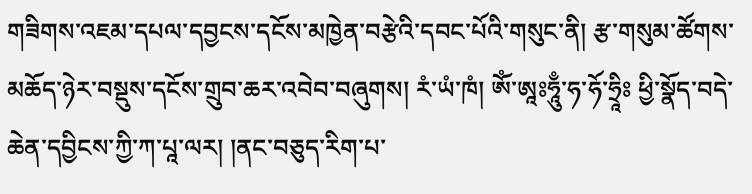གཟིགས་འཇམ་དཔལ་དབྱངས་དངོས་མཁྱེན་བརྩེའི་དབང་པོའི་གསུང་ནི། རྩ་གསུམ་ཚོགས་མཆོད་ཉེར་བསྡུས་དངོས་གྲུབ་ཆར་འབེབ་བཞུགས། རཾ་ཡཾ་ཁཾ། ཨོཾ་ཨཱཿཧཱུྃ་ཧ་ཧོ་ཧྲཱིཿ ཕྱི་སྣོད་བདེ་ཆེན་དབྱིངས་ཀྱི་ཀ་པཱ་ལར། །ནང་བཅུད་རིག་པ་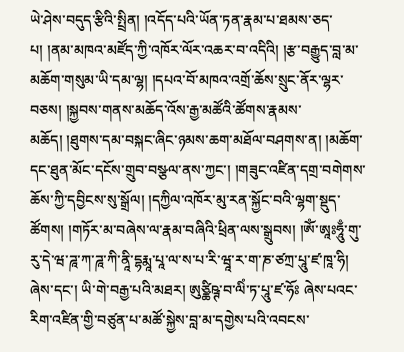ཡེ་ཤེས་བདུད་རྩིའི་སྤྲིན། །འདོད་པའི་ཡོན་ཏན་རྣམ་པ་ཐམས་ཅད་པ། །ནམ་མཁའ་མཛོད་ཀྱི་འཁོར་ལོར་འཆར་བ་འདིའི། །རྩ་བརྒྱུད་བླ་མ་མཆོག་གསུམ་ཡི་དམ་ལྷ། །དཔའ་བོ་མཁའ་འགྲོ་ཆོས་སྲུང་ནོར་ལྷར་བཅས། །སྐྱབས་གནས་མཆོད་འོས་རྒྱ་མཚོའི་ཚོགས་རྣམས་མཆོད། །ཐུགས་དམ་བསྐང་ཞིང་ཉམས་ཆག་མཐོལ་བཤགས་ན། །མཆོག་དང་ཐུན་མོང་དངོས་གྲུབ་བསྩལ་ནས་ཀྱང་། །གཟུང་འཛིན་དགྲ་བགེགས་ཆོས་ཀྱི་དབྱིངས་སུ་སྒྲོལ། །དཀྱིལ་འཁོར་མུ་རན་སྐྱོང་བའི་ལྷག་སྡུད་ཚོགས། །གཏོར་མ་བཞེས་ལ་རྣམ་བཞིའི་ཕྲིན་ལས་སྒྲུབས། །ཨོཾ་ཨཱཿཧཱུྃ་གུ་རུ་དེ་ཝ་ཌཱ་ཀ་ཌཱ་ཀི་ནཱི་དྷརྨཱ་པཱ་ལ་ས་པ་རི་ཝཱ་ར་ག་ཎ་ཙཀྲ་པཱུ་ཛ་ཁཱ་ཧི། ཞེས་དང་། ཡི་གེ་བརྒྱ་པའི་མཐར། ཨུཙྪིཥྚ་བ་ལིཾ་ཏ་པཱུ་ཛ་ཧོཿ ཞེས་པའང་རིག་འཛིན་གྱི་བཙུན་པ་མཚོ་སྐྱེས་བླ་མ་དགྱེས་པའི་འབངས་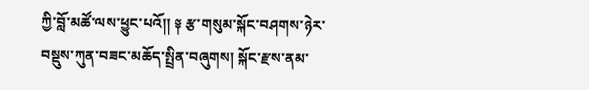ཀྱི་བློ་མཚོ་ལས་ཕྱུང་པའོ།། ༈ རྩ་གསུམ་སྐོང་བཤགས་ཉེར་བསྡུས་ཀུན་བཟང་མཆོད་སྤྲིན་བཞུགས། སྐོང་རྫས་ནམ་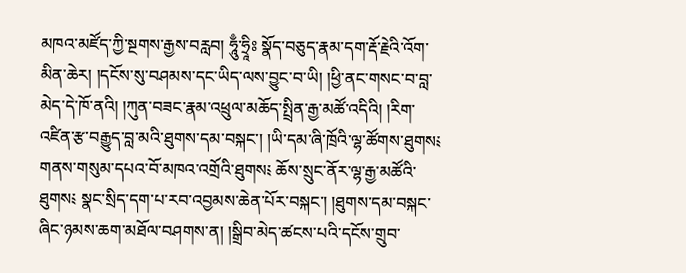མཁའ་མཛོད་ཀྱི་སྔགས་རྒྱས་བརླབ། ཧཱུྃ་ཧྲཱིཿ སྣོད་བཅུད་རྣམ་དག་རྡོ་རྗེའི་འོག་མིན་ཆེར། །དངོས་སུ་བཤམས་དང་ཡིད་ལས་བྱུང་བ་ཡི། །ཕྱི་ནང་གསང་བ་བླ་མེད་དེ་ཁོ་ནའི། །ཀུན་བཟང་རྣམ་འཕྲུལ་མཆོད་སྤྲིན་རྒྱ་མཚོ་འདིའི། །རིག་འཛིན་རྩ་བརྒྱུད་བླ་མའི་ཐུགས་དམ་བསྐང་། །ཡི་དམ་ཞི་ཁྲོའི་ལྷ་ཚོགས་ཐུགས༴ གནས་གསུམ་དཔའ་བོ་མཁའ་འགྲོའི་ཐུགས༴ ཆོས་སྲུང་ནོར་ལྷ་རྒྱ་མཚོའི་ཐུགས༴ སྣང་སྲིད་དག་པ་རབ་འབྱམས་ཆེན་པོར་བསྐང་། །ཐུགས་དམ་བསྐང་ཞིང་ཉམས་ཆག་མཐོལ་བཤགས་ན། །སྒྲིབ་མེད་ཚངས་པའི་དངོས་གྲུབ་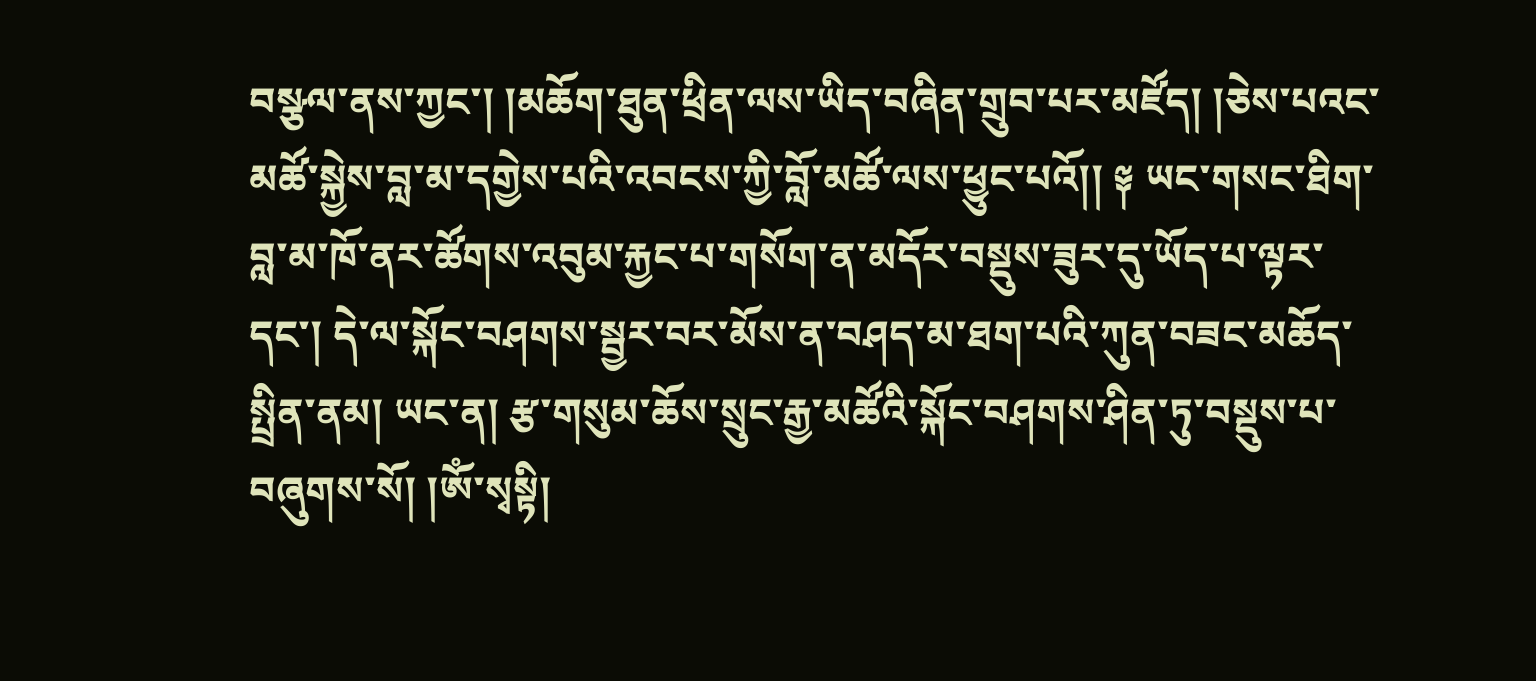བསྩལ་ནས་ཀྱང་། །མཆོག་ཐུན་ཕྲིན་ལས་ཡིད་བཞིན་གྲུབ་པར་མཛོད། །ཅེས་པའང་མཚོ་སྐྱེས་བླ་མ་དགྱེས་པའི་འབངས་ཀྱི་བློ་མཚོ་ལས་ཕྱུང་པའོ།། ༈ ཡང་གསང་ཐིག་བླ་མ་ཁོ་ནར་ཚོགས་འབུམ་རྐྱང་པ་གསོག་ན་མདོར་བསྡུས་ཟུར་དུ་ཡོད་པ་ལྟར་དང་། དེ་ལ་སྐོང་བཤགས་སྦྱར་བར་མོས་ན་བཤད་མ་ཐག་པའི་ཀུན་བཟང་མཆོད་སྤྲིན་ནམ། ཡང་ན། རྩ་གསུམ་ཆོས་སྲུང་རྒྱ་མཚོའི་སྐོང་བཤགས་ཤིན་ཏུ་བསྡུས་པ་བཞུགས་སོ། །ཨོཾ་སྭསྟི།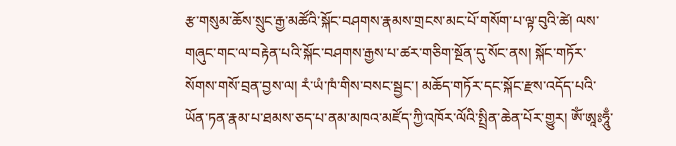རྩ་གསུམ་ཆོས་སྲུང་རྒྱ་མཚོའི་སྐོང་བཤགས་རྣམས་གྲངས་མང་པོ་གསོག་པ་ལྟ་བུའི་ཚེ། ལས་གཞུང་གང་ལ་བརྟེན་པའི་སྐོང་བཤགས་རྒྱས་པ་ཚར་གཅིག་སྔོན་དུ་སོང་ནས། སྐོང་གཏོར་སོགས་གསོ་བྲན་བྱས་ལ། རཾ་ཡཾ་ཁཾ་གིས་བསང་སྦྱང་། མཆོད་གཏོར་དང་སྐོང་རྫས་འདོད་པའི་ཡོན་ཏན་རྣམ་པ་ཐམས་ཅད་པ་ནམ་མཁའ་མཛོད་ཀྱི་འཁོར་ལོའི་སྤྲིན་ཆེན་པོར་གྱུར། ཨོཾ་ཨཱཿཧཱུྃ་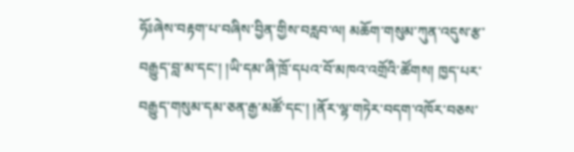ཧོཿཞེས་བརྟག་པ་བཞིས་བྱིན་གྱིས་བརླབ་ལ། མཆོག་གསུམ་ཀུན་འདུས་རྩ་བརྒྱུད་བླ་མ་དང་། །ཡི་དམ་ཞི་ཁྲོ་དཔའ་བོ་མཁའ་འགྲོའི་ཚོགས། ཁྱད་པར་བརྒྱུད་གསུམ་དམ་ཅན་རྒྱ་མཚོ་དང་། །ནོར་ལྷ་གཏེར་བདག་འཁོར་བཅས་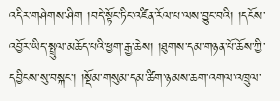འདིར་གཤེགས་ཤིག །བདེ་སྟོང་ཏིང་འཛིན་རོལ་པ་ལས་བྱུང་བའི། །དངོས་འབྱོར་ཡིད་སྤྲུལ་མཆོད་པའི་ཕྱག་རྒྱ་ཆེས། །ཐུགས་དམ་གཉན་པོ་ཆོས་ཀྱི་དབྱིངས་སུ་བསྐང་། །སྡོམ་གསུམ་དམ་ཚིག་ཉམས་ཆག་འགལ་འཁྲུལ་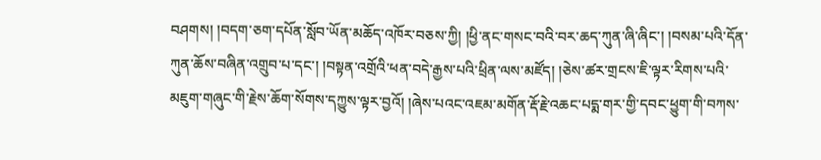བཤགས། །བདག་ཅག་དཔོན་སློབ་ཡོན་མཆོད་འཁོར་བཅས་ཀྱི། །ཕྱི་ནང་གསང་བའི་བར་ཆད་ཀུན་ཞི་ཞིང་། །བསམ་པའི་དོན་ཀུན་ཆོས་བཞིན་འགྲུབ་པ་དང་། །བསྟན་འགྲོའི་ཕན་བདེ་རྒྱས་པའི་ཕྲིན་ལས་མཛོད། །ཅེས་ཚར་གྲངས་ཇི་ལྟར་རིགས་པའི་མཇུག་གཞུང་གི་རྗེས་ཆོག་སོགས་དཀྱུས་ལྟར་བྱའོ། །ཞེས་པའང་འཇམ་མགོན་རྡོ་རྗེ་འཆང་པདྨ་གར་གྱི་དབང་ཕྱུག་གི་བཀས་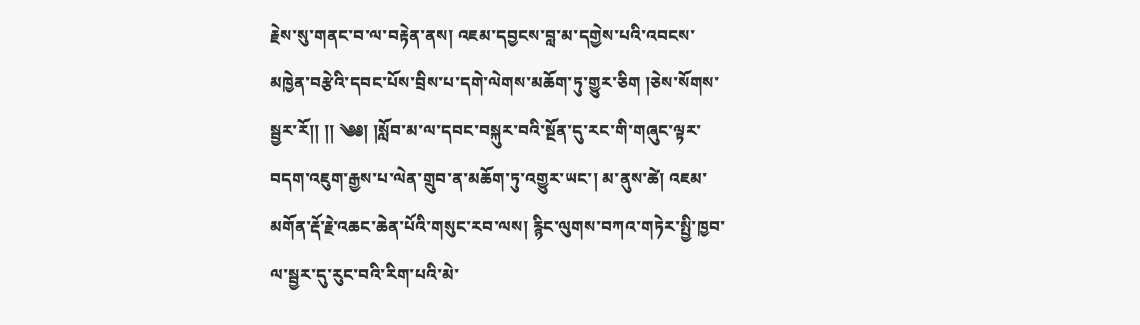རྗེས་སུ་གནང་བ་ལ་བརྟེན་ནས། འཇམ་དབྱངས་བླ་མ་དགྱེས་པའི་འབངས་མཁྱེན་བརྩེའི་དབང་པོས་བྲིས་པ་དགེ་ལེགས་མཆོག་ཏུ་གྱུར་ཅིག །ཅེས་སོགས་སྦྱར་རོ།། །། ༄༅། །སློབ་མ་ལ་དབང་བསྐུར་བའི་སྔོན་དུ་རང་གི་གཞུང་ལྟར་བདག་འཇུག་རྒྱས་པ་ལེན་གྲུབ་ན་མཆོག་ཏུ་འགྱུར་ཡང་། མ་ནུས་ཚེ། འཇམ་མགོན་རྡོ་རྗེ་འཆང་ཆེན་པོའི་གསུང་རབ་ལས། རྙིང་ལུགས་བཀའ་གཏེར་སྤྱི་ཁྱབ་ལ་སྦྱར་དུ་རུང་བའི་རིག་པའི་མེ་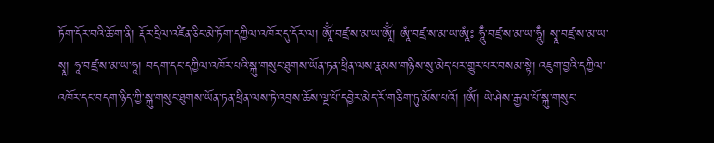ཏོག་དོར་བའི་ཆོ་ག་ནི། རྡོར་དྲིལ་འཛིན་ཅིང་མེ་ཏོག་དཀྱིལ་འཁོར་དུ་དོར་ལ། ཨཱོྃ་བཛྲ་ས་མ་ཡ་ཨཱོྃ། ཨཱཾ་བཛྲ་ས་མ་ཡ་ཨཱཾཿ ཧཱུྃ་བཛྲ་ས་མ་ཡ་ཧཱུྃ། སྭཱ་བཛྲ་ས་མ་ཡ་སྭཱ། ཧཱ་བཛྲ་ས་མ་ཡ་ཧཱ། བདག་དང་དཀྱིལ་འཁོར་པའི་སྐུ་གསུང་ཐུགས་ཡོན་ཏན་ཕྲིན་ལས་རྣམས་གཉིས་སུ་མེད་པར་གྱུར་པར་བསམ་སྟེ། འཇུག་བྱའི་དཀྱིལ་འཁོར་དང་བདག་ཉིད་ཀྱི་སྐུ་གསུང་ཐུགས་ཡོན་ཏན་ཕྲིན་ལས་ཏེ་འབྲས་ཆོས་ལྔ་པོ་དབྱེར་མེད་རོ་གཅིག་ཏུ་མོས་པའོ། །ཨོཾ། ཡེ་ཤེས་རྒྱལ་པོ་སྐུ་གསུང་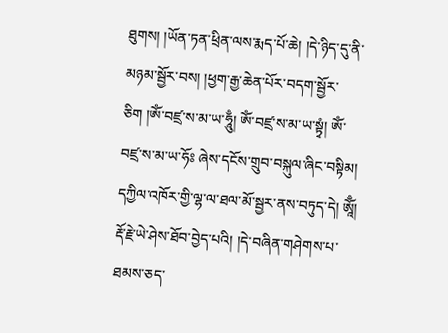ཐུགས། །ཡོན་ཏན་ཕྲིན་ལས་རྨད་པོ་ཆེ། །དེ་ཉིད་དུ་ནི་མཉམ་སྦྱོར་བས། །ཕྱག་རྒྱ་ཆེན་པོར་བདག་སྦྱོར་ཅིག །ཨོཾ་བཛྲ་ས་མ་ཡ་ཧཱུྃ། ཨོཾ་བཛྲ་ས་མ་ཡ་སྟྭཾ། ཨོཾ་བཛྲ་ས་མ་ཡ་ཧོཿ ཞེས་དངོས་གྲུབ་བསྐུལ་ཞིང་བསྟིམ། དཀྱིལ་འཁོར་གྱི་ལྷ་ལ་ཐལ་མོ་སྦྱར་ནས་བཏུད་དེ། ཨཱོྃ། རྡོ་རྗེ་ཡེ་ཤེས་ཐོབ་བྱེད་པའི། །དེ་བཞིན་གཤེགས་པ་ཐམས་ཅད་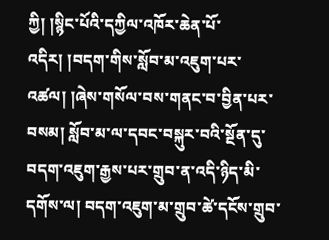ཀྱི། །སྙིང་པོའི་དཀྱིལ་འཁོར་ཆེན་པོ་འདིར། །བདག་གིས་སློབ་མ་འཇུག་པར་འཚལ། །ཞེས་གསོལ་བས་གནང་བ་བྱིན་པར་བསམ། སློབ་མ་ལ་དབང་བསྐུར་བའི་སྔོན་དུ་བདག་འཇུག་རྒྱས་པར་གྲུབ་ན་འདི་ཉིད་མི་དགོས་ལ། བདག་འཇུག་མ་གྲུབ་ཚེ་དངོས་གྲུབ་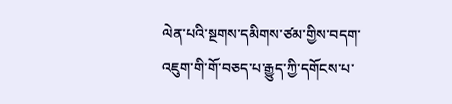ལེན་པའི་སྔགས་དམིགས་ཙམ་གྱིས་བདག་འཇུག་གི་གོ་བཅད་པ་རྒྱུད་ཀྱི་དགོངས་པ་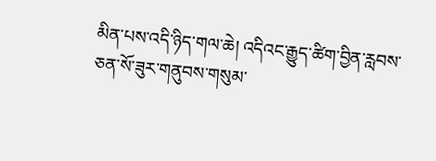མིན་པས་འདི་ཉིད་གལ་ཆེ། འདིའང་རྒྱུད་ཚིག་བྱིན་རླབས་ཅན་སོ་ཟུར་གནུབས་གསུམ་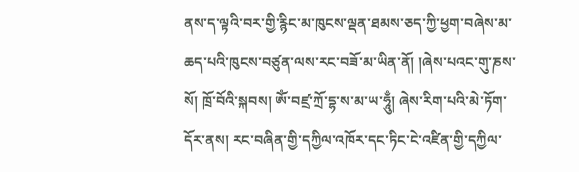ནས་ད་ལྟའི་བར་གྱི་རྙིང་མ་ཁུངས་ལྡན་ཐམས་ཅད་ཀྱི་ཕྱག་བཞེས་མ་ཆད་པའི་ཁུངས་བཙུན་ལས་རང་བཟོ་མ་ཡིན་ནོ། །ཞེས་པའང་གུ་ཎས་སོ། ཁྲོ་བོའི་སྐབས། ཨོཾ་བཛྲ་ཀྲོ་དྷ་ས་མ་ཡ་ཧཱུྃ། ཞེས་རིག་པའི་མེ་ཏོག་དོར་ནས། རང་བཞིན་གྱི་དཀྱིལ་འཁོར་དང་ཏིང་ངེ་འཛིན་གྱི་དཀྱིལ་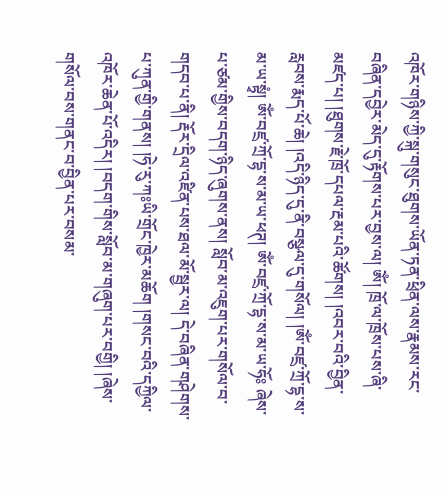འཁོར་གཉིས་ཀྱི་སྐུ་གསུང་ཐུགས་ཡོན་ཏན་ཕྲིན་ལས་རྣམས་རང་བཞིན་དབྱེར་མེད་དུ་རྟོགས་པར་བྱས་ལ། ཨོཾ། ཁྲོ་ལ་ཁྲོས་པས་ཞི་མཛད་པ། །ཐུགས་རྗེ་ཁྲོ་དཔལ་རྔམ་པའི་ཚོགས། །འབར་བའི་བྱིན་རླབས་རྨད་པོ་ཆེ། །འདི་ཉིད་དུ་ནི་བསྩལ་དུ་གསོལ། །ཨོཾ་བཛྲ་ཀྲོ་དྷ་ས་མ་ཡ་སྟྭཾ། ཨོཾ་བཛྲ་ཀྲོ་དྷ་ས་མ་ཡ་ཕཊ། ཨོཾ་བཛྲ་ཀྲོ་དྷ་ས་མ་ཡ་ཧོཿ ཞེས་པ་ཙམ་གྱིས་བདག་ཉིད་ཞུགས་ནས། སློབ་མ་འཇུག་པར་གསོལ་བ་གདབ་པ་ནི། རྡོར་དྲིལ་འཛིན་པས་ཐལ་མོ་སྦྱར་ལ། དེ་བཞིན་གཤེགས་པ་ཀུན་གྱི་གནས། །ཧེ་རུ་ཀཿཡི་གྲོང་ཁྱེར་མཆོག །གསང་བའི་དཀྱིལ་འཁོར་ཆེན་པོ་འདིར། །བདག་གིས་སློབ་མ་གཞུག་པར་བགྱི། །ཞེས་གསོལ་བས་གནང་བ་བྱིན་པར་བསམ་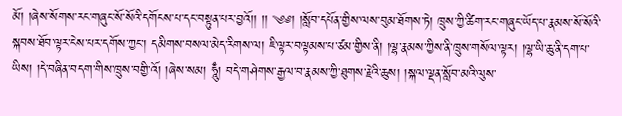མོ། །ཞེས་སོགས་རང་གཞུང་སོ་སོའི་དགོངས་པ་དང་བསྟུན་པར་བྱའོ།། །། ༄༅། །སློབ་དཔོན་གྱིས་ལས་བུམ་ཐོགས་ཏེ། ཁྲུས་ཀྱི་ཚིག་རང་གཞུང་ཡོད་པ་རྣམས་སོ་སོའི་སྐབས་ཐོབ་ལྟར་ངེས་པར་དགོས་ཀྱང་། དམིགས་བསལ་མེད་རིགས་ལ། ཇི་ལྟར་བལྟམས་པ་ཙམ་གྱིས་ནི། །ལྷ་རྣམས་ཀྱིས་ནི་ཁྲུས་གསོལ་ལྟར། །ལྷ་ཡི་ཆུ་ནི་དག་པ་ཡིས། །དེ་བཞིན་བདག་གིས་ཁྲུས་བགྱི་འོ། །ཞེས་སམ། ཧཱུྃ། བདེ་གཤེགས་རྒྱལ་བ་རྣམས་ཀྱི་ཐུགས་རྗེའི་ཆུས། །སྐལ་ལྡན་སློབ་མའི་ལུས་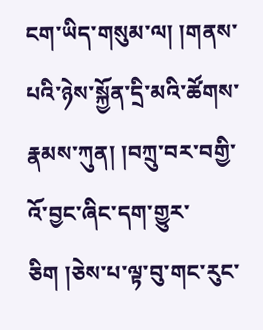ངག་ཡིད་གསུམ་ལ། །གནས་པའི་ཉེས་སྐྱོན་དྲི་མའི་ཚོགས་རྣམས་ཀུན། །བཀྲུ་བར་བགྱི་འོ་བྱང་ཞིང་དག་གྱུར་ཅིག །ཅེས་པ་ལྟ་བུ་གང་རུང་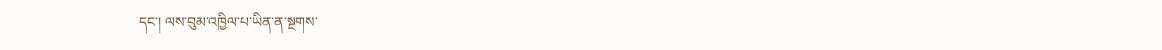དང་། ལས་བུམ་འཁྱིལ་པ་ཡིན་ན་སྔགས་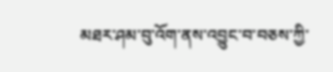མཐར་ཤམ་བུ་འོག་ནས་འབྱུང་བ་བཅས་ཀྱི་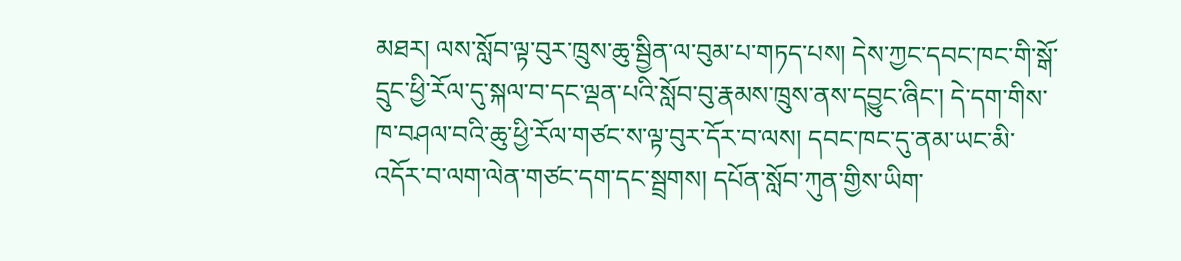མཐར། ལས་སློབ་ལྟ་བུར་ཁྲུས་ཆུ་སྦྱིན་ལ་བུམ་པ་གཏད་པས། དེས་ཀྱང་དབང་ཁང་གི་སྒོ་དྲུང་ཕྱི་རོལ་དུ་སྐལ་བ་དང་ལྡན་པའི་སློབ་བུ་རྣམས་ཁྲུས་ནས་དབྱུང་ཞིང་། དེ་དག་གིས་ཁ་བཤལ་བའི་ཆུ་ཕྱི་རོལ་གཙང་ས་ལྟ་བུར་དོར་བ་ལས། དབང་ཁང་དུ་ནམ་ཡང་མི་འདོར་བ་ལག་ལེན་གཙང་དག་དང་སྦྲགས། དཔོན་སློབ་ཀུན་གྱིས་ཡིག་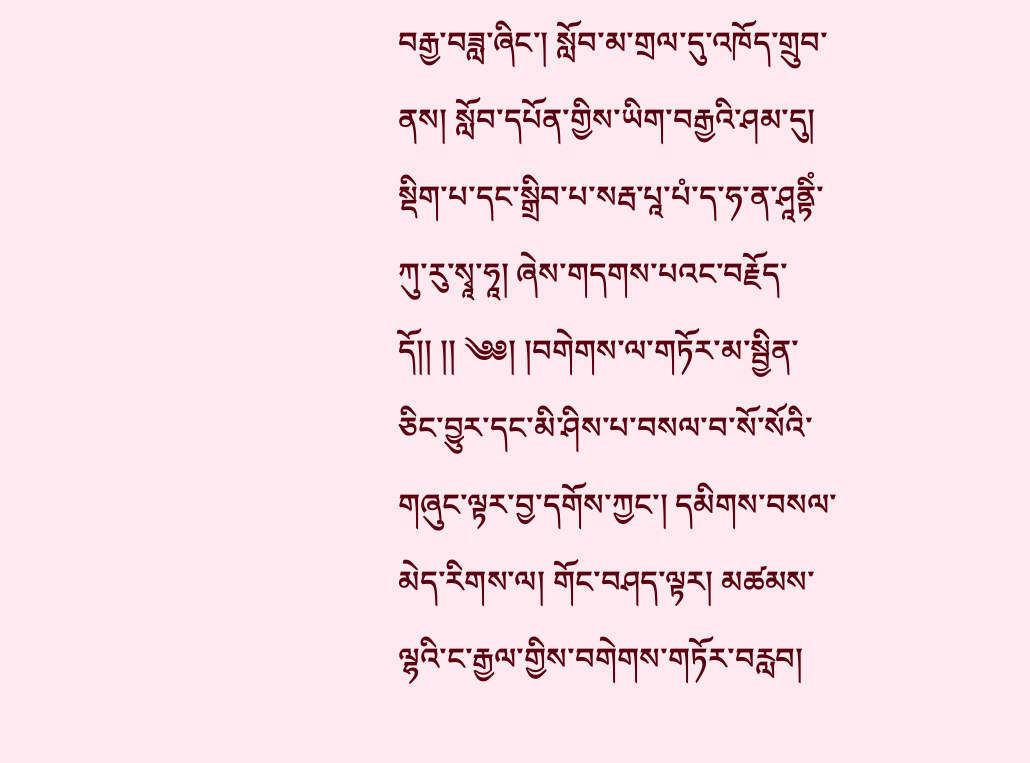བརྒྱ་བཟླ་ཞིང་། སློབ་མ་གྲལ་དུ་འཁོད་གྲུབ་ནས། སློབ་དཔོན་གྱིས་ཡིག་བརྒྱའི་ཤམ་དུ། སྡིག་པ་དང་སྒྲིབ་པ་སརྦ་པཱ་པཾ་ད་ཧ་ན་ཤཱནྟིཾ་ཀུ་རུ་སྭཱ་ཧཱ། ཞེས་གདགས་པའང་བརྗོད་དོ།། །། ༄༅། །བགེགས་ལ་གཏོར་མ་སྦྱིན་ཅིང་བྱུར་དང་མི་ཤིས་པ་བསལ་བ་སོ་སོའི་གཞུང་ལྟར་བྱ་དགོས་ཀྱང་། དམིགས་བསལ་མེད་རིགས་ལ། གོང་བཤད་ལྟར། མཚམས་ལྷའི་ང་རྒྱལ་གྱིས་བགེགས་གཏོར་བརླབ།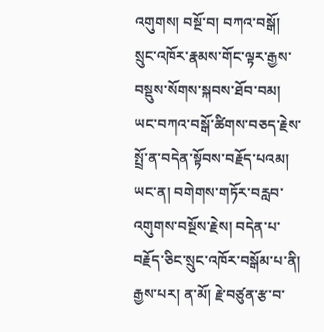འགུགས། བསྔོ་བ། བཀའ་བསྒོ། སྲུང་འཁོར་རྣམས་གོང་ལྟར་རྒྱས་བསྡུས་སོགས་སྐབས་ཐོབ་བམ། ཡང་བཀའ་བསྒོ་ཚིགས་བཅད་རྗེས་སྤྲོ་ན་བདེན་སྟོབས་བརྗོད་པའམ། ཡང་ན། བགེགས་གཏོར་བརླབ་འགུགས་བསྔོས་རྗེས། བདེན་པ་བརྗོད་ཅིང་སྲུང་འཁོར་བསྒོམ་པ་ནི། རྒྱས་པར། ན་མོ། རྗེ་བཙུན་རྩ་བ་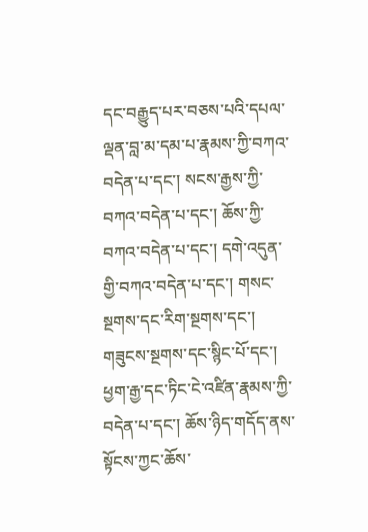དང་བརྒྱུད་པར་བཅས་པའི་དཔལ་ལྡན་བླ་མ་དམ་པ་རྣམས་ཀྱི་བཀའ་བདེན་པ་དང་། སངས་རྒྱས་ཀྱི་བཀའ་བདེན་པ་དང་། ཆོས་ཀྱི་བཀའ་བདེན་པ་དང་། དགེ་འདུན་གྱི་བཀའ་བདེན་པ་དང་། གསང་སྔགས་དང་རིག་སྔགས་དང་། གཟུངས་སྔགས་དང་སྙིང་པོ་དང་། ཕྱག་རྒྱ་དང་ཏིང་ངེ་འཛིན་རྣམས་ཀྱི་བདེན་པ་དང་། ཆོས་ཉིད་གདོད་ནས་སྟོངས་ཀྱང་ཆོས་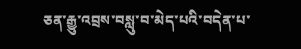ཅན་རྒྱུ་འབྲས་བསླུ་བ་མེད་པའི་བདེན་པ་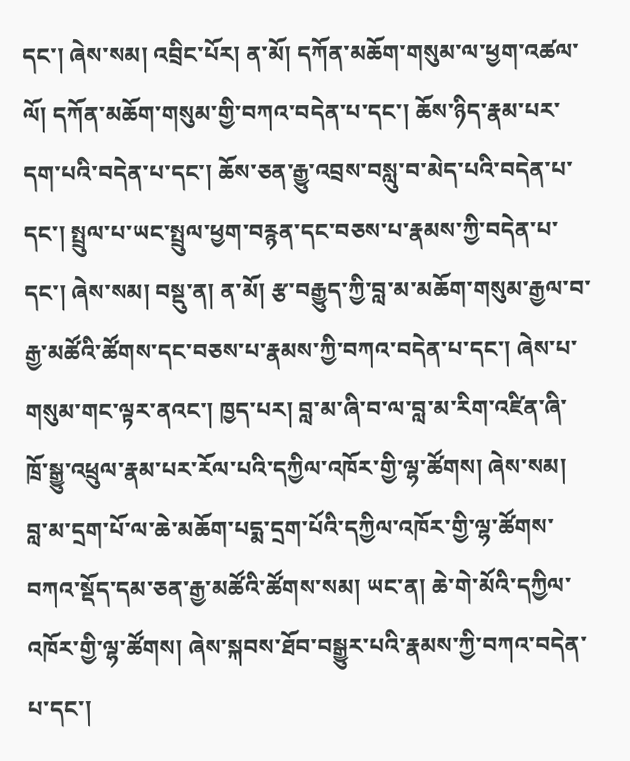དང་། ཞེས་སམ། འབྲིང་པོར། ན་མོ། དཀོན་མཆོག་གསུམ་ལ་ཕྱག་འཚལ་ལོ། དཀོན་མཆོག་གསུམ་གྱི་བཀའ་བདེན་པ་དང་། ཆོས་ཉིད་རྣམ་པར་དག་པའི་བདེན་པ་དང་། ཆོས་ཅན་རྒྱུ་འབྲས་བསླུ་བ་མེད་པའི་བདེན་པ་དང་། སྤྲུལ་པ་ཡང་སྤྲུལ་ཕྱག་བརྙན་དང་བཅས་པ་རྣམས་ཀྱི་བདེན་པ་དང་། ཞེས་སམ། བསྡུ་ན། ན་མོ། རྩ་བརྒྱུད་ཀྱི་བླ་མ་མཆོག་གསུམ་རྒྱལ་བ་རྒྱ་མཚོའི་ཚོགས་དང་བཅས་པ་རྣམས་ཀྱི་བཀའ་བདེན་པ་དང་། ཞེས་པ་གསུམ་གང་ལྟར་ནའང་། ཁྱད་པར། བླ་མ་ཞི་བ་ལ་བླ་མ་རིག་འཛིན་ཞི་ཁྲོ་སྒྱུ་འཕྲུལ་རྣམ་པར་རོལ་པའི་དཀྱིལ་འཁོར་གྱི་ལྷ་ཚོགས། ཞེས་སམ། བླ་མ་དྲག་པོ་ལ་ཆེ་མཆོག་པདྨ་དྲག་པོའི་དཀྱིལ་འཁོར་གྱི་ལྷ་ཚོགས་བཀའ་སྡོད་དམ་ཅན་རྒྱ་མཚོའི་ཚོགས་སམ། ཡང་ན། ཆེ་གེ་མོའི་དཀྱིལ་འཁོར་གྱི་ལྷ་ཚོགས། ཞེས་སྐབས་ཐོབ་བསྒྱུར་པའི་རྣམས་ཀྱི་བཀའ་བདེན་པ་དང་།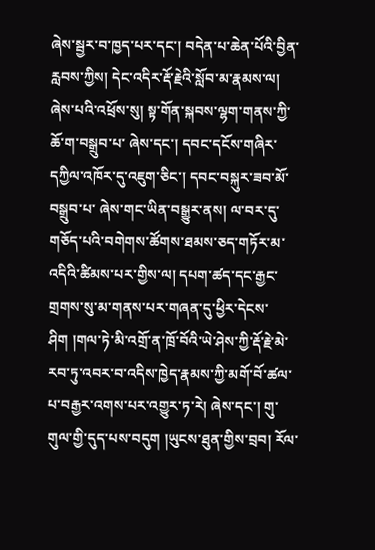ཞེས་སྦྱར་བ་ཁྱད་པར་དང་། བདེན་པ་ཆེན་པོའི་བྱིན་རླབས་ཀྱིས། དེང་འདིར་རྡོ་རྗེའི་སློབ་མ་རྣམས་ལ། ཞེས་པའི་འཕྲོས་སུ། སྟ་གོན་སྐབས་ལྷག་གནས་ཀྱི་ཆོ་ག་བསྒྲུབ་པ་ ཞེས་དང་། དབང་དངོས་གཞིར་དཀྱིལ་འཁོར་དུ་འཇུག་ཅིང་། དབང་བསྐུར་ཟབ་མོ་བསྒྲུབ་པ་ ཞེས་གང་ཡིན་བསྒྱུར་ནས། ལ་བར་དུ་གཅོད་པའི་བགེགས་ཚོགས་ཐམས་ཅད་གཏོར་མ་འདིའི་ཚིམས་པར་གྱིས་ལ། དཔག་ཚད་དང་རྒྱང་གྲགས་སུ་མ་གནས་པར་གཞན་དུ་ཕྱིར་དེངས་ཤིག །གལ་ཏེ་མི་འགྲོ་ན་ཁྲོ་བོའི་ཡེ་ཤེས་ཀྱི་རྡོ་རྗེ་མེ་རབ་ཏུ་འབར་བ་འདིས་ཁྱེད་རྣམས་ཀྱི་མགོ་བོ་ཚལ་པ་བརྒྱར་འགས་པར་འགྱུར་ཏ་རེ། ཞེས་དང་། གུ་གུལ་གྱི་དུད་པས་བདུག །ཡུངས་ཐུན་གྱིས་བྲབ། རོལ་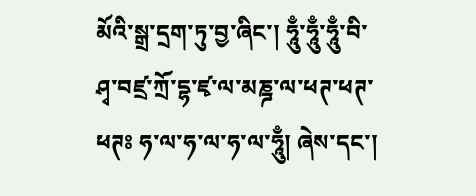མོའི་སྒྲ་དྲག་ཏུ་བྱ་ཞིང་། ཧཱུྃ་ཧཱུྃ་ཧཱུྃ་བི་ཤྭ་བཛྲ་ཀྲོ་དྷ་ཛྭ་ལ་མཎྜ་ལ་ཕཊ་ཕཊ་ཕཊཿ ཧ་ལ་ཧ་ལ་ཧ་ལ་ཧཱུྃ། ཞེས་དང་།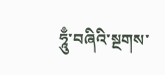ཧཱུྃ་བཞིའི་སྔགས་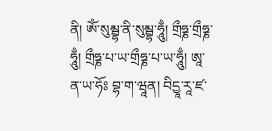ནི། ཨོཾ་སུམྦྷ་ནི་སུམྦྷ་ཧཱུྃ། གྲྀཧྞ་གྲྀཧྞ་ཧཱུྃ། གྲྀཧྞ་པ་ཡ་གྲྀཧྞ་པ་ཡ་ཧཱུྃ། ཨཱ་ན་ཡ་ཧོཿ བྷ་ག་ཝཱན། བིདྱཱ་རཱ་ཛ་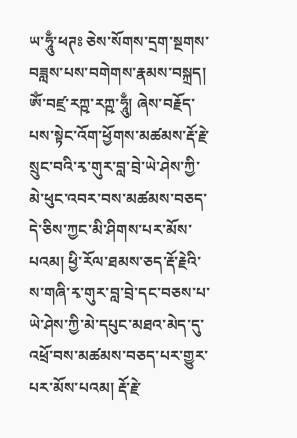ཡ་ཧཱུྃ་ཕཊཿ ཅེས་སོགས་དྲག་སྔགས་བཟླས་པས་བགེགས་རྣམས་བསྐྲད། ཨོཾ་བཛྲ་རཀྵ་རཀྵ་ཧཱུྃ། ཞེས་བརྗོད་པས་སྟེང་འོག་ཕྱོགས་མཚམས་རྡོ་རྗེ་སྲུང་བའི་རྭ་གུར་བླ་བྲེ་ཡེ་ཤེས་ཀྱི་མེ་ཕུང་འབར་བས་མཚམས་བཅད་དེ་ཅིས་ཀྱང་མི་ཤིགས་པར་མོས་པའམ། ཕྱི་རོལ་ཐམས་ཅད་རྡོ་རྗེའི་ས་གཞི་རྭ་གུར་བླ་བྲེ་དང་བཅས་པ་ཡེ་ཤེས་ཀྱི་མེ་དཔུང་མཐའ་མེད་དུ་འཕྲོ་བས་མཚམས་བཅད་པར་གྱུར་པར་མོས་པའམ། རྡོ་རྗེ་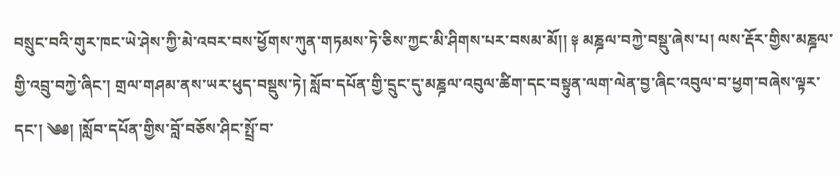བསྲུང་བའི་གུར་ཁང་ཡེ་ཤེས་ཀྱི་མེ་འབར་བས་ཕྱོགས་ཀུན་གཏམས་ཏེ་ཅིས་ཀྱང་མི་ཤིགས་པར་བསམ་མོ།། ༈ མཎྜལ་བཀྱེ་བསྡུ་ཞེས་པ། ལས་རྡོར་གྱིས་མཎྜལ་གྱི་འབྲུ་བཀྱེ་ཞིང་། གྲལ་གཤམ་ནས་ཡར་ཕུད་བསྡུས་ཏེ། སློབ་དཔོན་གྱི་དྲུང་དུ་མཎྜལ་འབུལ་ཚིག་དང་བསྟུན་ལག་ལེན་བྱ་ཞིང་འབུལ་བ་ཕྱག་བཞེས་ལྟར་དང་། ༄༅། །སློབ་དཔོན་གྱིས་བློ་བཅོས་ཤིང་སྤྲོ་བ་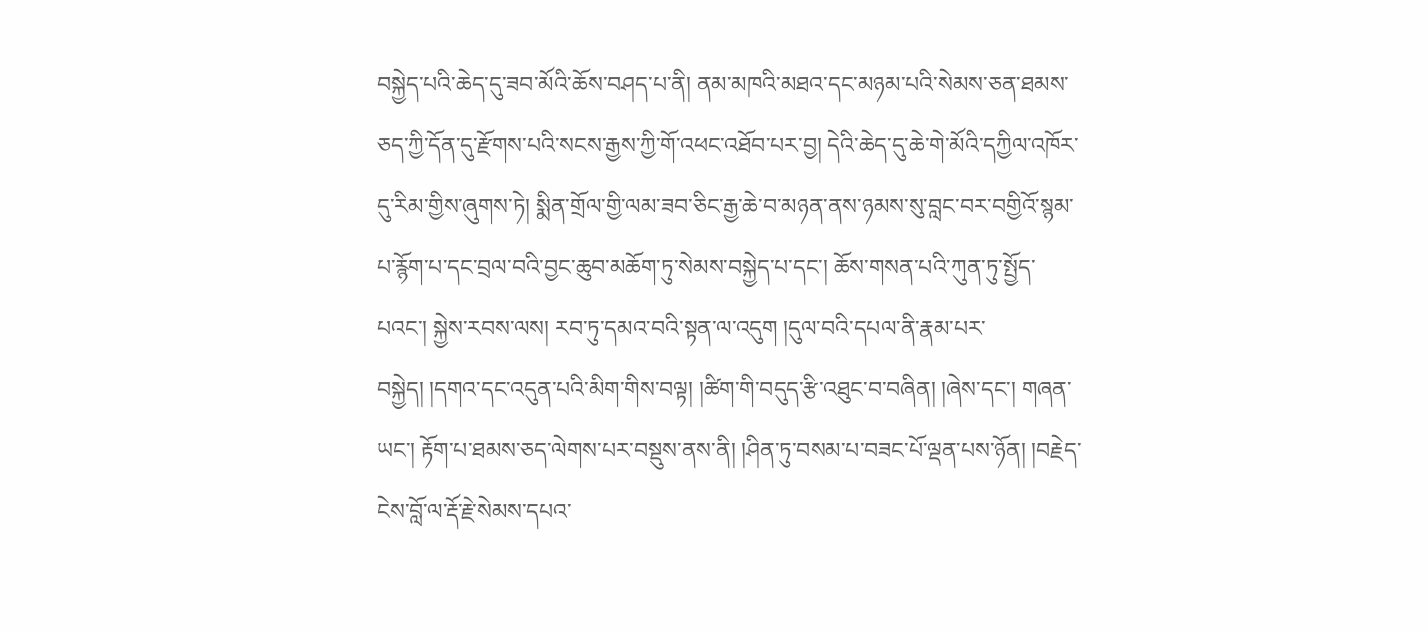བསྐྱེད་པའི་ཆེད་དུ་ཟབ་མོའི་ཆོས་བཤད་པ་ནི། ནམ་མཁའི་མཐའ་དང་མཉམ་པའི་སེམས་ཅན་ཐམས་ཅད་ཀྱི་དོན་དུ་རྫོགས་པའི་སངས་རྒྱས་ཀྱི་གོ་འཕང་འཐོབ་པར་བྱ། དེའི་ཆེད་དུ་ཆེ་གེ་མོའི་དཀྱིལ་འཁོར་དུ་རིམ་གྱིས་ཞུགས་ཏེ། སྨིན་གྲོལ་གྱི་ལམ་ཟབ་ཅིང་རྒྱ་ཆེ་བ་མཉན་ནས་ཉམས་སུ་བླང་བར་བགྱིའོ་སྙམ་པ་རྙོག་པ་དང་བྲལ་བའི་བྱང་ཆུབ་མཆོག་ཏུ་སེམས་བསྐྱེད་པ་དང་། ཆོས་གསན་པའི་ཀུན་ཏུ་སྤྱོད་པའང་། སྐྱེས་རབས་ལས། རབ་ཏུ་དམའ་བའི་སྟན་ལ་འདུག །དུལ་བའི་དཔལ་ནི་རྣམ་པར་བསྐྱེད། །དགའ་དང་འདུན་པའི་མིག་གིས་བལྟ། །ཚིག་གི་བདུད་རྩི་འཐུང་བ་བཞིན། །ཞེས་དང་། གཞན་ཡང་། རྟོག་པ་ཐམས་ཅད་ལེགས་པར་བསྡུས་ནས་ནི། །ཤིན་ཏུ་བསམ་པ་བཟང་པོ་ལྡན་པས་ཉོན། །བརྗེད་ངེས་བློ་ལ་རྡོ་རྗེ་སེམས་དཔའ་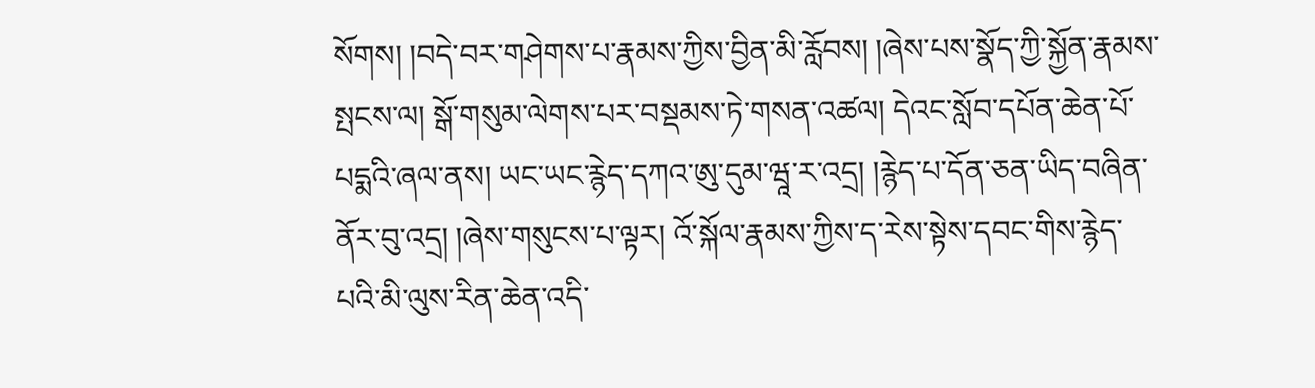སོགས། །བདེ་བར་གཤེགས་པ་རྣམས་ཀྱིས་བྱིན་མི་རློབས། །ཞེས་པས་སྣོད་ཀྱི་སྐྱོན་རྣམས་སྤངས་ལ། སྒོ་གསུམ་ལེགས་པར་བསྡམས་ཏེ་གསན་འཚལ། དེའང་སློབ་དཔོན་ཆེན་པོ་པདྨའི་ཞལ་ནས། ཡང་ཡང་རྙེད་དཀའ་ཨུ་དུམ་ཝཱ་ར་འདྲ། །རྙེད་པ་དོན་ཅན་ཡིད་བཞིན་ནོར་བུ་འདྲ། །ཞེས་གསུངས་པ་ལྟར། འོ་སྐོལ་རྣམས་ཀྱིས་ད་རེས་སྟེས་དབང་གིས་རྙེད་པའི་མི་ལུས་རིན་ཆེན་འདི་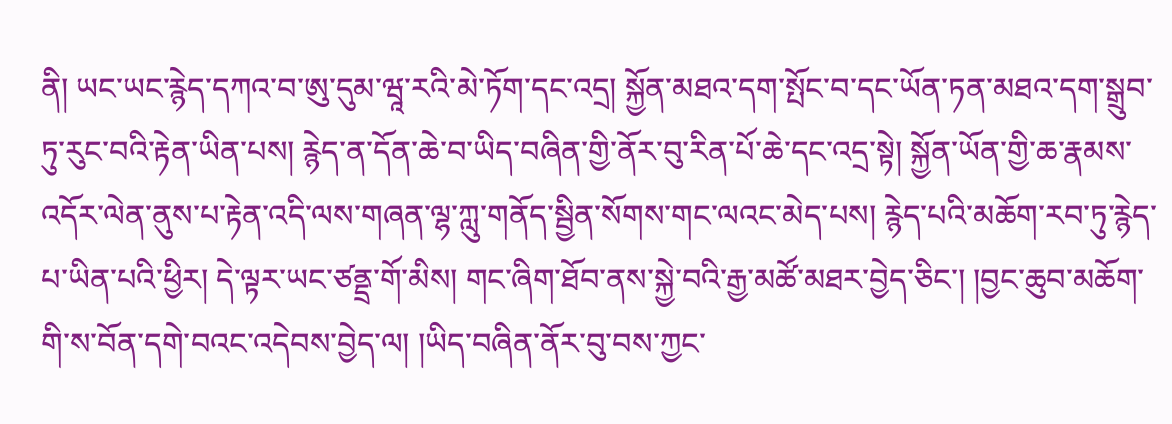ནི། ཡང་ཡང་རྙེད་དཀའ་བ་ཨུ་དུམ་ཝཱ་རའི་མེ་ཏོག་དང་འདྲ། སྐྱོན་མཐའ་དག་སྤོང་བ་དང་ཡོན་ཏན་མཐའ་དག་སྒྲུབ་ཏུ་རུང་བའི་རྟེན་ཡིན་པས། རྙེད་ན་དོན་ཆེ་བ་ཡིད་བཞིན་གྱི་ནོར་བུ་རིན་པོ་ཆེ་དང་འདྲ་སྟེ། སྐྱོན་ཡོན་གྱི་ཆ་རྣམས་འདོར་ལེན་ནུས་པ་རྟེན་འདི་ལས་གཞན་ལྷ་ཀླུ་གནོད་སྦྱིན་སོགས་གང་ལའང་མེད་པས། རྙེད་པའི་མཆོག་རབ་ཏུ་རྙེད་པ་ཡིན་པའི་ཕྱིར། དེ་ལྟར་ཡང་ཙནྡྲ་གོ་མིས། གང་ཞིག་ཐོབ་ནས་སྐྱེ་བའི་རྒྱ་མཚོ་མཐར་བྱེད་ཅིང་། །བྱང་ཆུབ་མཆོག་གི་ས་བོན་དགེ་བའང་འདེབས་བྱེད་ལ། །ཡིད་བཞིན་ནོར་བུ་བས་ཀྱང་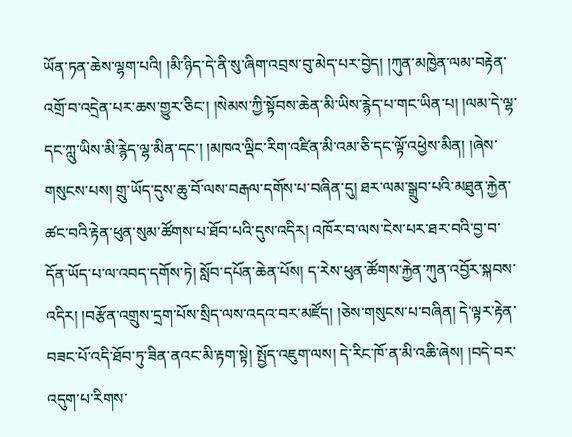ཡོན་ཏན་ཆེས་ལྷག་པའི། །མི་ཉིད་དེ་ནི་སུ་ཞིག་འབྲས་བུ་མེད་པར་བྱེད། །ཀུན་མཁྱེན་ལམ་བརྟེན་འགྲོ་བ་འདྲེན་པར་ཆས་གྱུར་ཅིང་། །སེམས་ཀྱི་སྟོབས་ཆེན་མི་ཡིས་རྙེད་པ་གང་ཡིན་པ། །ལམ་དེ་ལྷ་དང་ཀླུ་ཡིས་མི་རྙེད་ལྷ་མིན་དང་། །མཁའ་ལྡིང་རིག་འཛིན་མི་འམ་ཅི་དང་ལྟོ་འཕྱེས་མིན། །ཞེས་གསུངས་པས། གྲུ་ཡོད་དུས་ཆུ་བོ་ལས་བརྒལ་དགོས་པ་བཞིན་དུ། ཐར་ལམ་སྒྲུབ་པའི་མཐུན་རྐྱེན་ཚང་བའི་རྟེན་ཕུན་སུམ་ཚོགས་པ་ཐོབ་པའི་དུས་འདིར། འཁོར་བ་ལས་ངེས་པར་ཐར་བའི་བྱ་བ་དོན་ཡོད་པ་ལ་འབད་དགོས་ཏེ། སློབ་དཔོན་ཆེན་པོས། ད་རེས་ཕུན་ཚོགས་རྐྱེན་ཀུན་འབྱོར་སྐབས་འདིར། །བརྩོན་འགྲུས་དྲག་པོས་སྲིད་ལས་འདའ་བར་མཛོད། །ཅེས་གསུངས་པ་བཞིན། དེ་ལྟར་རྟེན་བཟང་པོ་འདི་ཐོབ་ཏུ་ཟིན་ནའང་མི་རྟག་སྟེ། སྤྱོད་འཇུག་ལས། དེ་རིང་ཁོ་ན་མི་འཆི་ཞེས། །བདེ་བར་འདུག་པ་རིགས་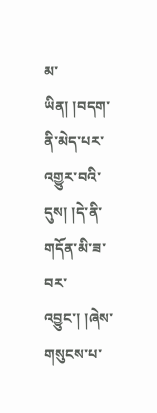མ་ཡིན། །བདག་ནི་མེད་པར་འགྱུར་བའི་དུས། །དེ་ནི་གདོན་མི་ཟ་བར་འབྱུང་། །ཞེས་གསུངས་པ་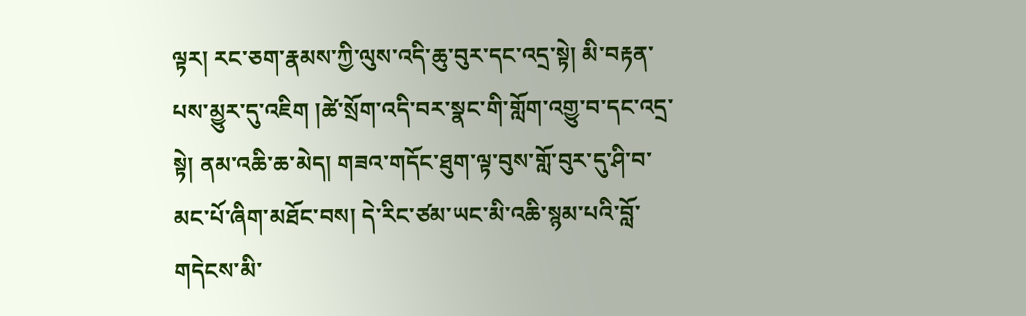ལྟར། རང་ཅག་རྣམས་ཀྱི་ལུས་འདི་ཆུ་བུར་དང་འདྲ་སྟེ། མི་བརྟན་པས་མྱུར་དུ་འཇིག །ཚེ་སྲོག་འདི་བར་སྣང་གི་གློག་འགྱུ་བ་དང་འདྲ་སྟེ། ནམ་འཆི་ཆ་མེད། གཟའ་གདོང་ཐུག་ལྟ་བུས་གློ་བུར་དུ་ཤི་བ་མང་པོ་ཞིག་མཐོང་བས། དེ་རིང་ཙམ་ཡང་མི་འཆི་སྙམ་པའི་བློ་གདེངས་མི་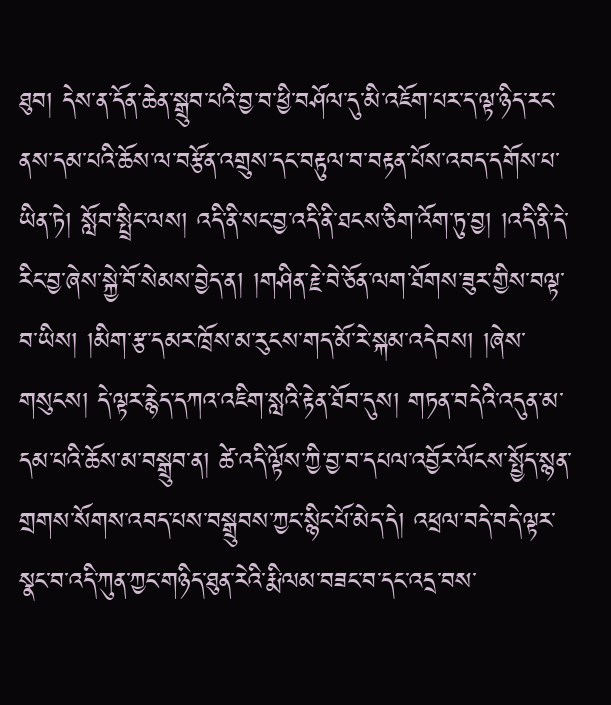ཐུབ། དེས་ན་དོན་ཆེན་སྒྲུབ་པའི་བྱ་བ་ཕྱི་བཤོལ་དུ་མི་འཇོག་པར་ད་ལྟ་ཉིད་རང་ནས་དམ་པའི་ཆོས་ལ་བརྩོན་འགྲུས་དང་བརྟུལ་བ་བརྟན་པོས་འབད་དགོས་པ་ཡིན་ཏེ། སློབ་སྤྲིང་ལས། འདི་ནི་སང་བྱ་འདི་ནི་ཐངས་ཅིག་འོག་ཏུ་བྱ། །འདི་ནི་དེ་རིང་བྱ་ཞེས་སྐྱེ་བོ་སེམས་བྱེད་ན། །གཤིན་རྗེ་བེ་ཅོན་ལག་ཐོགས་ཟུར་གྱིས་བལྟ་བ་ཡིས། །མིག་རྩ་དམར་ཁྲོས་མ་རུངས་གད་མོ་རེ་སྐམ་འདེབས། །ཞེས་གསུངས། དེ་ལྟར་རྙེད་དཀའ་འཇིག་སླའི་རྟེན་ཐོབ་དུས། གཏན་བདེའི་འདུན་མ་དམ་པའི་ཆོས་མ་བསྒྲུབ་ན། ཚེ་འདི་ལྟོས་ཀྱི་བྱ་བ་དཔལ་འབྱོར་ལོངས་སྤྱོད་སྙན་གྲགས་སོགས་འབད་པས་བསྒྲུབས་ཀྱང་སྙིང་པོ་མེད་དེ། འཕྲལ་བདེ་བདེ་ལྟར་སྣང་བ་འདི་ཀུན་ཀྱང་གཉིད་ཐུན་རེའི་རྨི་ལམ་བཟང་བ་དང་འདྲ་བས་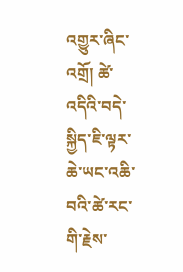འགྱུར་ཞིང་འགྲོ། ཚེ་འདིའི་བདེ་སྐྱིད་ཇི་ལྟར་ཆེ་ཡང་འཆི་བའི་ཚེ་རང་གི་རྗེས་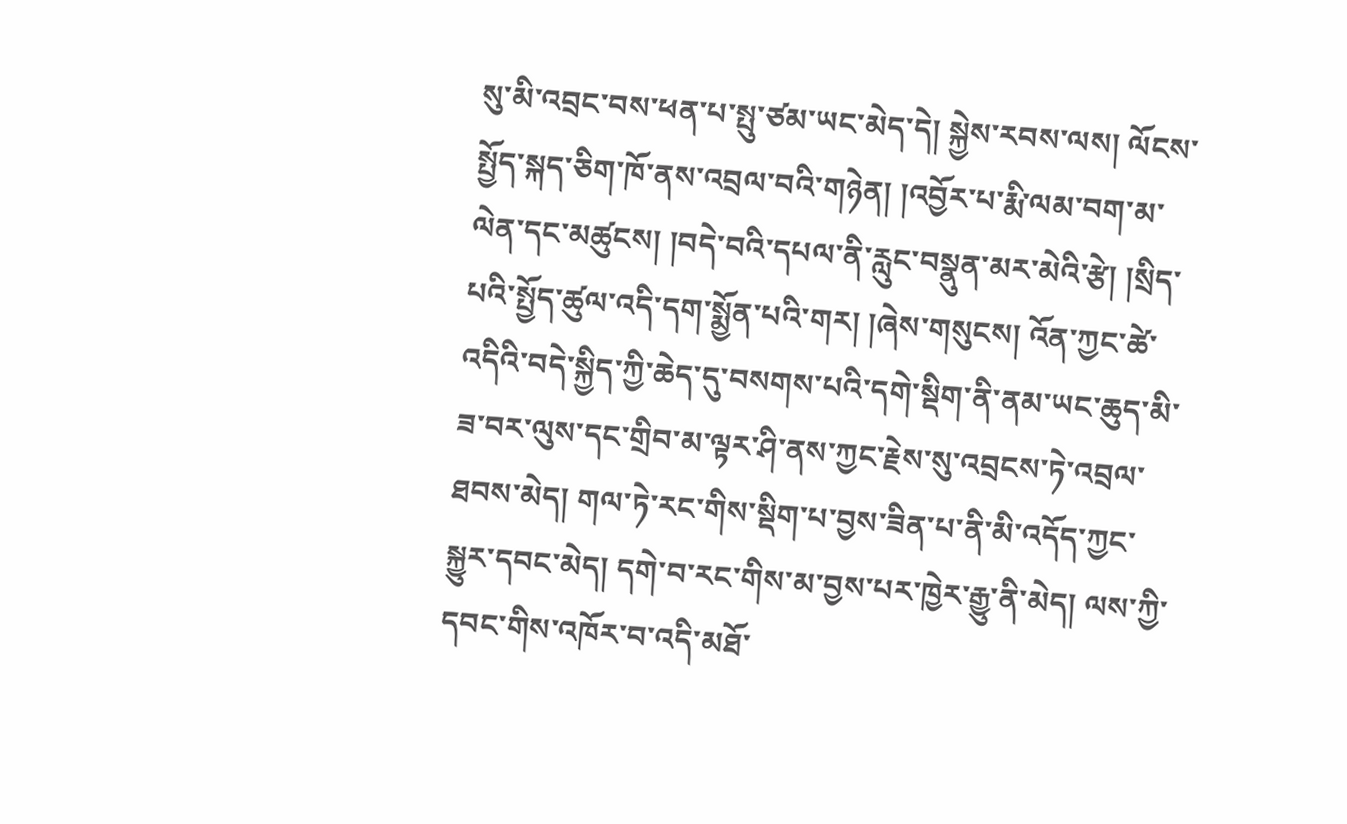སུ་མི་འབྲང་བས་ཕན་པ་སྤུ་ཙམ་ཡང་མེད་དེ། སྐྱེས་རབས་ལས། ལོངས་སྤྱོད་སྐད་ཅིག་ཁོ་ནས་འབྲལ་བའི་གཉེན། །འབྱོར་པ་རྨི་ལམ་བག་མ་ལེན་དང་མཚུངས། །བདེ་བའི་དཔལ་ནི་རླུང་བསྣུན་མར་མེའི་རྩེ། །སྲིད་པའི་སྤྱོད་ཚུལ་འདི་དག་སྨྱོན་པའི་གར། །ཞེས་གསུངས། འོན་ཀྱང་ཚེ་འདིའི་བདེ་སྐྱིད་ཀྱི་ཆེད་དུ་བསགས་པའི་དགེ་སྡིག་ནི་ནམ་ཡང་ཆུད་མི་ཟ་བར་ལུས་དང་གྲིབ་མ་ལྟར་ཤི་ནས་ཀྱང་རྗེས་སུ་འབྲངས་ཏེ་འབྲལ་ཐབས་མེད། གལ་ཏེ་རང་གིས་སྡིག་པ་བྱས་ཟིན་པ་ནི་མི་འདོད་ཀྱང་སྐྱུར་དབང་མེད། དགེ་བ་རང་གིས་མ་བྱས་པར་ཁྱེར་རྒྱུ་ནི་མེད། ལས་ཀྱི་དབང་གིས་འཁོར་བ་འདི་མཐོ་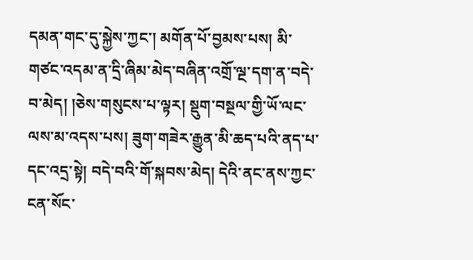དམན་གང་དུ་སྐྱེས་ཀྱང་། མགོན་པོ་བྱམས་པས། མི་གཙང་འདམ་ན་དྲི་ཞིམ་མེད་བཞིན་འགྲོ་ལྔ་དག་ན་བདེ་བ་མེད། །ཅེས་གསུངས་པ་ལྟར། སྡུག་བསྔལ་གྱི་ཡོ་ལང་ལས་མ་འདས་པས། ཟུག་གཟེར་རྒྱུན་མི་ཆད་པའི་ནད་པ་དང་འདྲ་སྟེ། བདེ་བའི་གོ་སྐབས་མེད། དེའི་ནང་ནས་ཀྱང་ངན་སོང་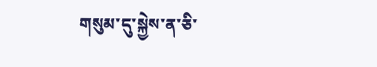གསུམ་དུ་སྐྱེས་ན་ཅི་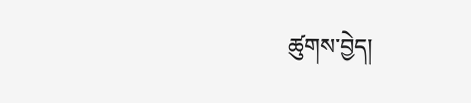ཚུགས་བྱེད།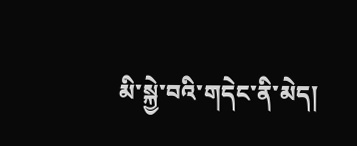མི་སྐྱེ་བའི་གདེང་ནི་མེད།